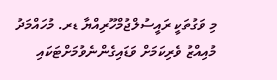މި ވަގުތަކީ ރައީސުލްޖުމްހޫރިއްޔާ ޑރ. މުހައްމަދު މުއިއްޒު ވެރިކަމަށް ވަޑައިގެންނެވުމަށްޓަކައި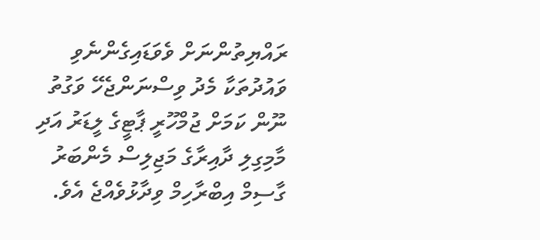ރައްޔިތުންނަށް ވެވަޑައިގެންނެވި ވައުދުތަކާ މެދު ވިސްނަންޖެހޭ ވަގުތު ނޫން ކަމަށް ޖުމްހޫރީ ޕާޓީގެ ލީޑަރު އަދި މާމިގިލި ދާއިރާގެ މަޖިލިސް މެންބަރު ގާސިމް އިބްރާހިމް ވިދާޅުވެއްޖެ އެވެ.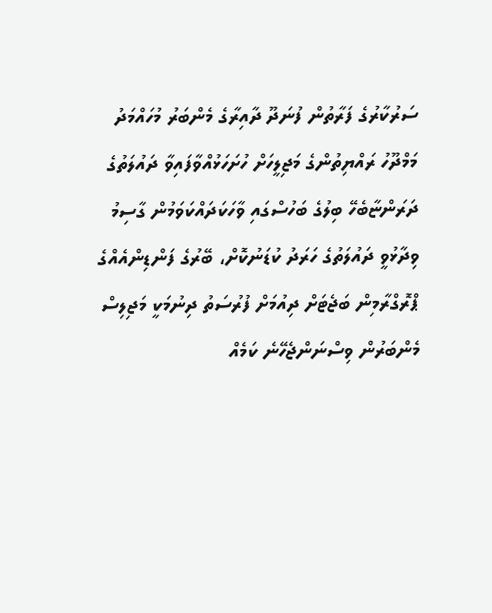ސަރުކާރުގެ ފަރާތުން ފުނަދޫ ދާއިރާގެ މެންބަރު މުހައްމަދު މަމްދޫހު ރައްޔިތުންގެ މަޖިލީހަށް ހުށަހަޅުއްވާފައިވާ ދައުލަތުގެ ދަރަންޏާބެހޭ ބިލުގެ ބަހުސްގައި ވާހަކަދައްކަވަމުން ގާސިމު ވިދާޅުވީ ދައުލަތުގެ ހަރަދު ކުޑަނުކޮށް، ބޭރުގެ ފަންޑިންއެއްގެ ޕްރޮގްރާމިން ބަޖެޓަށް ދިއުމަށް ފުރުސަތު ދިނުމަކީ މަޖިލިސް މެންބަރުން ވިސްނަންޖެހޭނެ ކަމެއް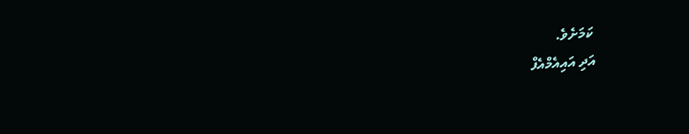ކަމަށެވެ.
އަދި އައިއެމްއެފް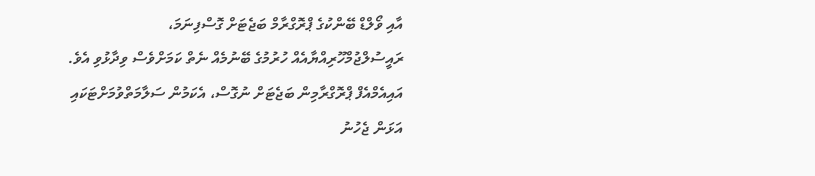އާއި ވޯލްޑް ބޭންކުގެ ޕްރޮގްރާމް ބަޖެޓަށް ގޮސްފިނަމަ، ރައީސުލްޖުމްހޫރިއްޔާއެއް ހުރުމުގެ ބޭނުމެއް ނެތް ކަމަށްވެސް ވިދާޅުވި އެވެ.
އައިއެމްއެފް ޕްރޮގްރާމިން ބަޖެޓަށް ނުގޮސް، އެކަމުން ސަލާމަތްވުމަށްޓަކައި އަޅަން ޖެހުނު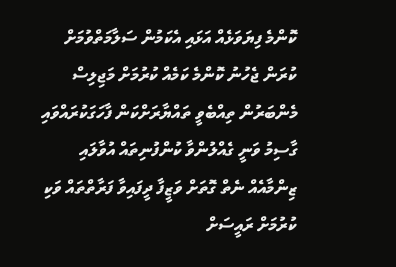ކޮންމެ ފިޔަވަޅެއް އަޅައި އެކަމުން ސަލާމަތްވުމަށް ކުރަން ޖެހުނު ކޮންމެ ކަމެއް ކުރުމަށް މަޖިލިސް މެންބަރުން ތިއްބެވީ ތައްޔާރަށްކަން ފާހަގަކުރައްވައި ގާސިމު ވަނީ ގެއްލުންވާ ކުންފުނިތައް އުވާލައި ޒިންމާއެއް ނެތް ގޮތަށް ވަޒީފާ ދީފައިވާ ފަރާތްތައް ވަކި ކުރުމަށް ރައީސަށް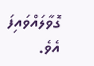ގޮވާލައްވައިފަ އެވެ.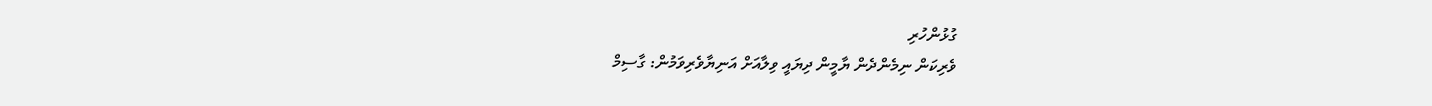ގުޅުންހުރި
ވެރިކަން ނިމެންދެން ޔާމީން ދިޔައީ ވިލާއަށް އަނިޔާވެރިވަމުން: ގާސިމް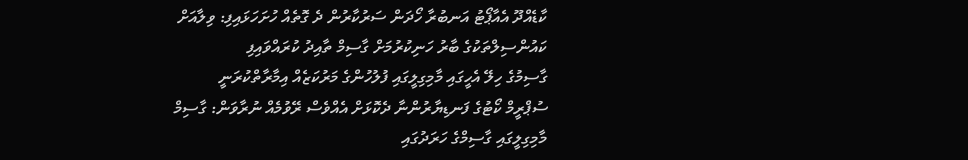ކާޑެއްދޫ އެއާޕޯޓު އަނބުރާ ހޯދަން ސަރުކާރުން ދެ ގޮތެއް ހުށަހަޅައިފި: ވިލާއަށް
ކައުންސިލްތަކުގެ ބާރު ހަނިކުރުމަށް ގާސިމް ތާއިދު ކުރައްވައިފި
ގާސިމުގެ ހިލޭ އެހީގައި މާމިގިލީގައި ފުލުހުންގެ މަރުކަޒެއް އިމާރާތްކުރަނީ
ސުޕްރީމް ކޯޓުގެ ފަނޑިޔާރުންނާ ދެކޮޅަށް އެއްވެސް ރޭވުމެއް ނުރާވަން: ގާސިމް
މާމިގިލީގައި ގާސިމްގެ ހަރަދުގައި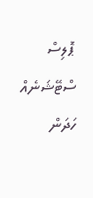ޕޮލިސް ސްޓޭޝަނެއް ހަދަން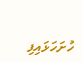ހުށަހަޅައިފި